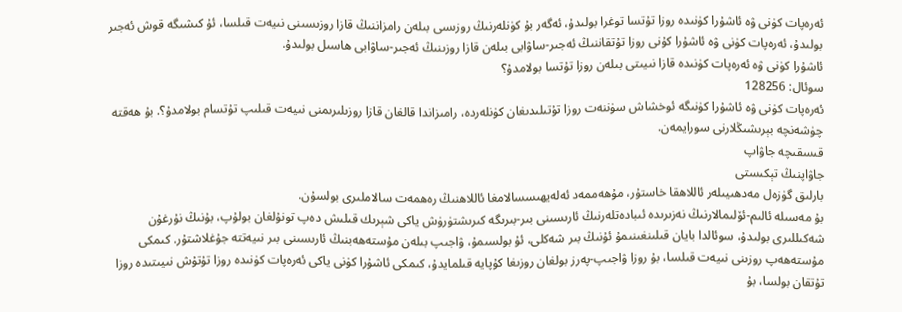ئەرەپات كۈنى ۋە ئاشۇرا كۈنىدە روزا تۇتسا توغرا بولىدۇ، ئەگەر بۇ كۈنلەرنىڭ روزىسى بىلەن رامزاننىڭ قازا روزىسىنى نىيەت قىلسا، ئۇ كىشىگە قوش ئەجىر بولىدۇ، ئەرەپات كۈنى ۋە ئاشۇرا كۇنى روزا تۇتقاننىڭ ئەجىر-ساۋابى بىلەن قازا روزىنىڭ ئەجىر-ساۋابى ھاسىل بولىدۇ.
ئاشۇرا كۈنى ۋە ئەرەپات كۈنىدە قازا نىيىتى بىلەن روزا تۇتسا بولامدۇ؟
سوئال: 128256
ئەرەپات كۈنى ۋە ئاشۇرا كۈنىگە ئوخشاش سۈننەت روزا تۇتىلىدىغان كۈنلەردە، رامىزاندا قالغان قازا روزىلىرىمنى نىيەت قىلىپ تۇتسام بولامدۇ؟. بۇ ھەقتە چۈشەنچە بېرىشىڭلارنى سورايمەن.
قىسقىچە جاۋاپ
جاۋاپنىڭ تېكىستى
بارلىق گۈزەل مەدھىيىلەر ئاللاھقا خاستۇر، مۇھەممەد ئەلەيھىسسالامغا ئاللاھنىڭ رەھمەت سالاملىرى بولسۇن.
بۇ مەسىلە ئالىم-ئۆلىمالارنىڭ نەزىرىدە ئىبادەتلەرنىڭ ئارىسىنى بىر-بىرىگە كىرىشتۈرۈش ياكى شېرىك قىلىش دەپ تونۇلغان بولۇپ، بۇنىڭ نۇرغۇن شەكىللىرى بولىدۇ، سوئالدا بايان قىلىنغىنىمۇ ئۇنىڭ بىر شەكلى، ئۇ بولسىمۇ، ۋاجىپ بىلەن مۇستەھەبنىڭ ئارىسىنى بىر نىيەتتە جۇغلاشتۇر. كىمكى مۇستەھەپ روزىنى نىيەت قىلسا، بۇ روزا ۋاجىپ-پەرز بولغان روزىغا كۇپايە قىلمايدۇ، كىمكى ئاشۇرا كۈنى ياكى ئەرەپات كۈنىدە روزا تۇتۇش نىيىتىدە روزا تۇتقان بولسا، بۇ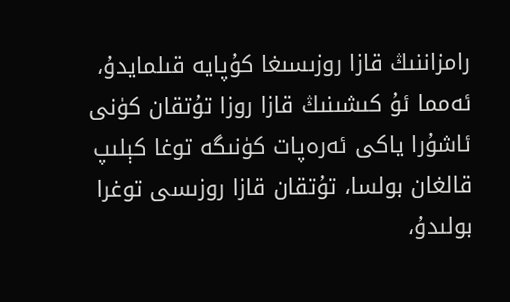رامزاننىڭ قازا روزىسىغا كۇپايە قىلمايدۇ، ئەمما ئۇ كىشىنىڭ قازا روزا تۇتقان كۈنى ئاشۇرا ياكى ئەرەپات كۈنىگە توغا كېلىپ قالغان بولسا، تۇتقان قازا روزىسى توغرا بولىدۇ،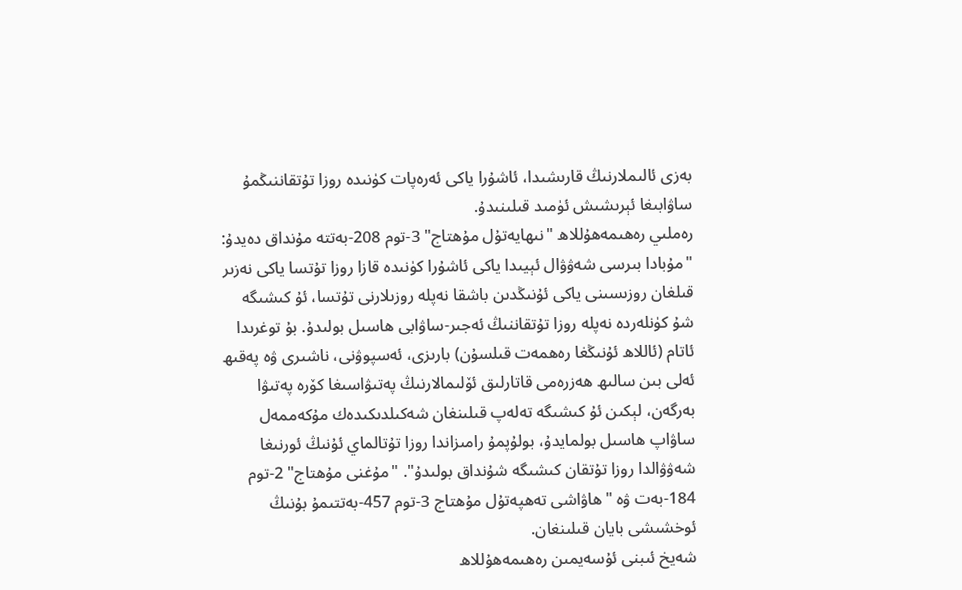بەزى ئالىملارنىڭ قارىشىدا، ئاشۇرا ياكى ئەرەپات كۈنىدە روزا تۇتقاننىڭمۇ ساۋابىغا ئېرىشىش ئۈمىد قىلىنىدۇ.
رەملىي رەھىمەھۇللاھ "نىھايەتۇل مۇھتاج" 3-توم 208-بەتتە مۇنداق دەيدۇ: "مۇبادا بىرسى شەۋۋال ئېيىدا ياكى ئاشۇرا كۈنىدە قازا روزا تۇتسا ياكى نەزىر قىلغان روزىسىنى ياكى ئۇنىڭدىن باشقا نەپلە روزىلارنى تۇتسا، ئۇ كىشىگە شۇ كۈنلەردە نەپلە روزا تۇتقاننىڭ ئەجىر-ساۋابى ھاسىل بولىدۇ. بۇ توغرىدا ئاتام (ئاللاھ ئۇنىڭغا رەھمەت قىلسۇن) بارىزى، ئەسپوۋنى، ناشىرى ۋە پەقىھ ئەلى بىن سالىھ ھەزرەمى قاتارلىق ئۆلىمالارنىڭ پەتىۋاسىغا كۆرە پەتىۋا بەرگەن، لېكىن ئۇ كىشىگە تەلەپ قىلىنغان شەكىلدىكىدەك مۇكەممەل ساۋاپ ھاسىل بولمايدۇ، بولۇپمۇ رامىزاندا روزا تۇتالماي ئۇنىڭ ئورنىغا شەۋۋالدا روزا تۇتقان كىشىگە شۇنداق بولىدۇ". "مۇغنى مۇھتاج" 2-توم 184-بەت ۋە "ھاۋاشى تەھپەتۇل مۇھتاج 3-توم 457-بەتتىمۇ بۇنىڭ ئوخشىشى بايان قىلىنغان.
شەيخ ئىبنى ئۇسەيمىن رەھىمەھۇللاھ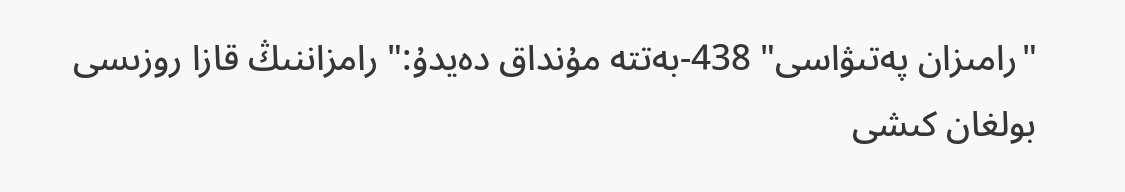"رامىزان پەتىۋاسى" 438-بەتتە مۇنداق دەيدۇ:" رامزاننىڭ قازا روزىسى بولغان كىشى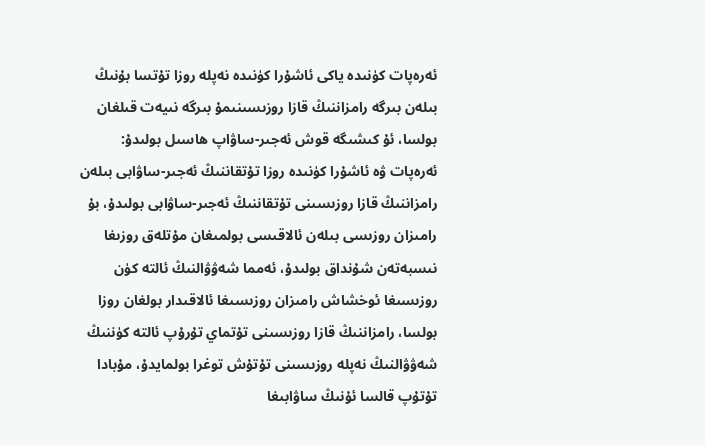ئەرەپات كۈنىدە ياكى ئاشۇرا كۈنىدە نەپلە روزا تۇتسا بۇنىڭ بىلەن بىرگە رامزاننىڭ قازا روزىسىنىمۇ بىرگە نىيەت قىلغان بولسا، ئۇ كىشىگە قوش ئەجىر-ساۋاپ ھاسىل بولىدۇ: ئەرەپات ۋە ئاشۇرا كۈنىدە روزا تۇتقاننىڭ ئەجىر-ساۋابى بىلەن رامزاننىڭ قازا روزىسىنى تۇتقاننىڭ ئەجىر-ساۋابى بولىدۇ، بۇ رامىزان روزىسى بىلەن ئالاقىسى بولمىغان مۇتلەق روزىغا نىسبەتەن شۇنداق بولىدۇ، ئەمما شەۋۋالنىڭ ئالتە كۈن روزىسىغا ئوخشاش رامىزان روزىسىغا ئالاقىدار بولغان روزا بولسا، رامزاننىڭ قازا روزىسىنى تۇتماي تۇرۇپ ئالتە كۈننىڭ شەۋۋالنىڭ نەپلە روزىسىنى تۇتۇش توغرا بولمايدۇ، مۇبادا تۇتۇپ قالسا ئۇنىڭ ساۋابىغا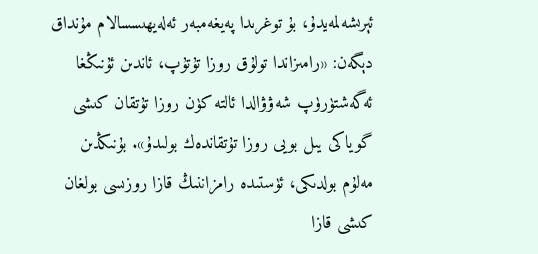ئېرىشەلمەيدۇ، بۇ توغرىدا پەيغەمبەر ئەلەيھىسسالام مۇنداق دېگەن: «رامىزاندا تولۇق روزا تۇتۇپ، ئاندىن ئۇنىڭغا ئەگەشتۈرۈپ شەۋۋالدا ئالتە كۈن روزا تۇتقان كىشى گوياكى يىل بويى روزا تۇتقاندەك بولىدۇ». بۇنىڭدىن مەلۇم بولدىكى، ئۈستىدە رامزاننىڭ قازا روزىسى بولغان كىشى قازا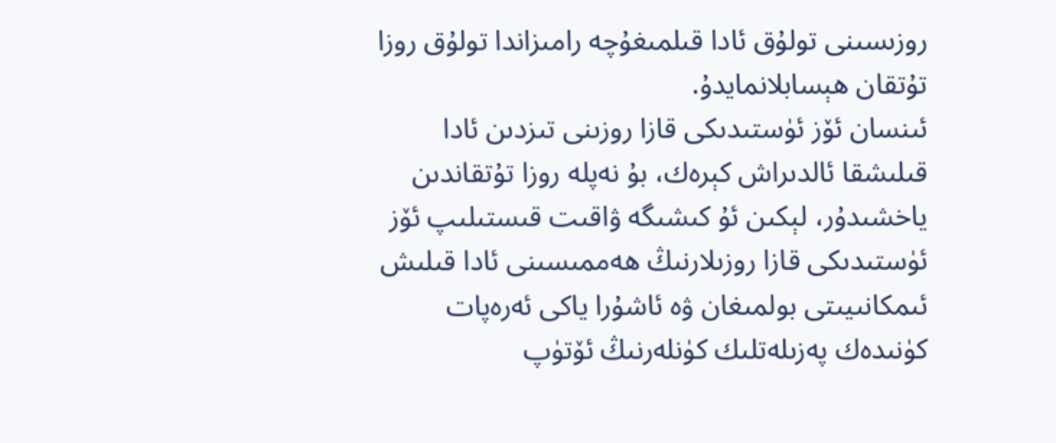روزىسىنى تولۇق ئادا قىلمىغۇچە رامىزاندا تولۇق روزا تۇتقان ھېسابلانمايدۇ.
ئىنسان ئۆز ئۈستىدىكى قازا روزىنى تىزدىن ئادا قىلىشقا ئالدىراش كېرەك، بۇ نەپلە روزا تۇتقاندىن ياخشىدۇر، لېكىن ئۇ كىشىگە ۋاقىت قىستىلىپ ئۆز ئۈستىدىكى قازا روزىلارنىڭ ھەممىسىنى ئادا قىلىش ئىمكانىيىتى بولمىغان ۋە ئاشۇرا ياكى ئەرەپات كۈنىدەك پەزىلەتلىك كۈنلەرنىڭ ئۆتۈپ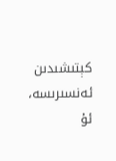كېتىشىدىن ئەنسىرىسە، ئۇ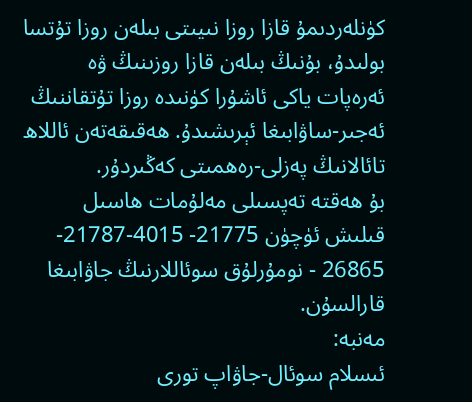كۈنلەردىمۇ قازا روزا نىيىتى بىلەن روزا تۇتسا بولىدۇ، بۇنىڭ بىلەن قازا روزىنىڭ ۋە ئەرەپات ياكى ئاشۇرا كۈنىدە روزا تۇتقاننىڭ ئەجىر-ساۋابىغا ئېرىشىدۇ. ھەقىقەتەن ئاللاھ تائالانىڭ پەزلى-رەھمىتى كەڭىردۇر.
بۇ ھەقتە تەپسىلى مەلۇمات ھاسىل قىلىش ئۈچۈن 21775- 4015-21787- 26865 - نومۇرلۇق سوئاللارنىڭ جاۋابىغا قارالسۇن.
مەنبە:
ئىسلام سوئال-جاۋاپ تورى